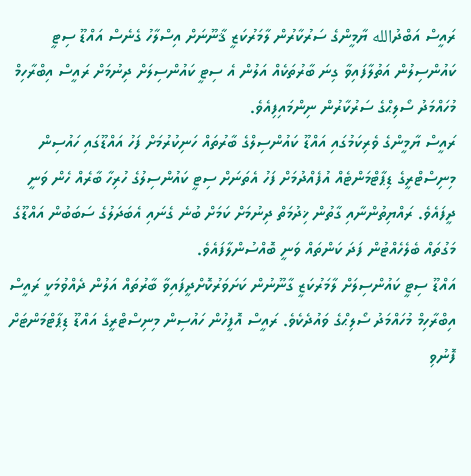ރައީސް އަބްދުالله ޔާމީންގެ ސަރުކާރުން ލާމަރުކަޒީ ޤާނޫނަށް އިސްލާހު ގެނެސް އައްޑޫ ސިޓީ ކައުންސިލުން އަތުލާފައިވާ ގިނަ ބާރުތަކެއް އަލުން އެ ސިޓީ ކައުންސިލަށް ދިނުމަށް ރައީސް އިބްރާހިމް މުހައްމަދު ސޯލިޙްގެ ސަރުކާރުން ނިންމައިފިއެވެ.
ރައީސް ޔާމީންގެ ވެރިކަމުގައި އައްޑޫ ކައުންސިލްގެ ބާރުތައް ހަނިކުރުމަށް ފަހު އައްޑޫގައި ހައުސިން މިނިސްޓްރީގެ ޑިޕާޓްމަންޓެއް އުފެއްދުމަށް ފަހު އެތަނަށް ސިޓީ ކައުންސިލުގެ ހުރިހާ ބާރެއް ހެން ވަނީ ދީފައެވެ. ރައްޔިތުންނާއި ގާތުން ޚިދުމަތް ދިނުމަށް ކަމަށް ބުނެ ގެނައި އެބަދަލުގެ ސަބަބުން އައްޑޫގެ މަގުތައް ބެލެހެއްޓުން ފަދަ ކަންތައް ވަނީ ބޮއްސުންލާފައެވެ.
އައްޑޫ ސިޓީ ކައުންސިލަށް ލާމަރުކަޒީ ގާނޫނުން ކަށަވަރުކޮށްދީފައިވާ ބާރުތައް އަލުން ދެއްވުމަކީ ރައީސް އިބްރާހިމް މުހައްމަދު ސޯލިޙްގެ ވައުދެކެވެ. ރައީސް އޮފީހުން ހައުސިން މިނިސްޓްރީގެ އައްޑޫ ޑިޕާޓްމަންޓަށް ފޮނުވި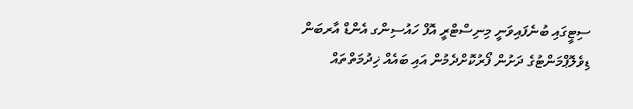ސިޓީގައި ބުނެފައިވަނީ މިނިސްޓްރީ އޮފް ހައުސިންގ އެންޑް އާރބަން ޑިވެލޮޕްމަންޓުގެ ދަށުން ފޯރުކޮށްދެމުން އައި ބައެއް ޚިދުމަތްތައް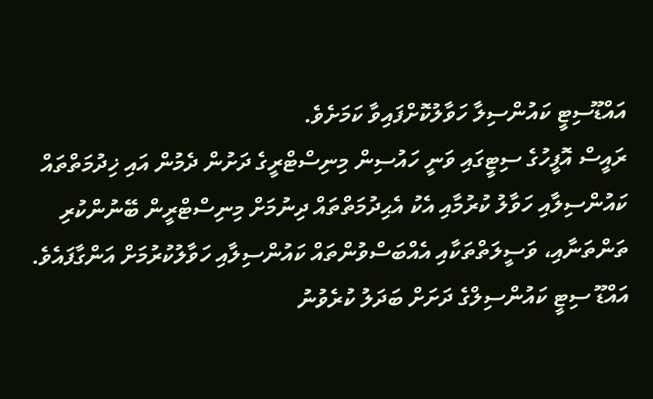އައްޑޫސިޓީ ކައުންސިލާ ހަވާލުކޮށްފައިވާ ކަމަށެވެ.
ރައީސް އޮފީހުގެ ސިޓީގައި ވަނީ ހައުސިން މިނިސްޓްރީގެ ދަށުން ދެމުން އައި ޚިދުމަތްތައް ކައުންސިލާއި ހަވާލު ކުރުމާއި އެކު އެޙިދުމަތްތައް ދިނުމަށް މިނިސްޓްރީން ބޭނުންކުރި ތަންތަނާއި، ވަސީލަތްތަކާއި އެއްބަސްވުންތައް ކައުންސިލާއި ހަވާލުކުރުމަށް އަންގާފައެވެ.
އައްޑޫ ސިޓީ ކައުންސިލްގެ ދަށަށް ބަދަލު ކުރެވުނު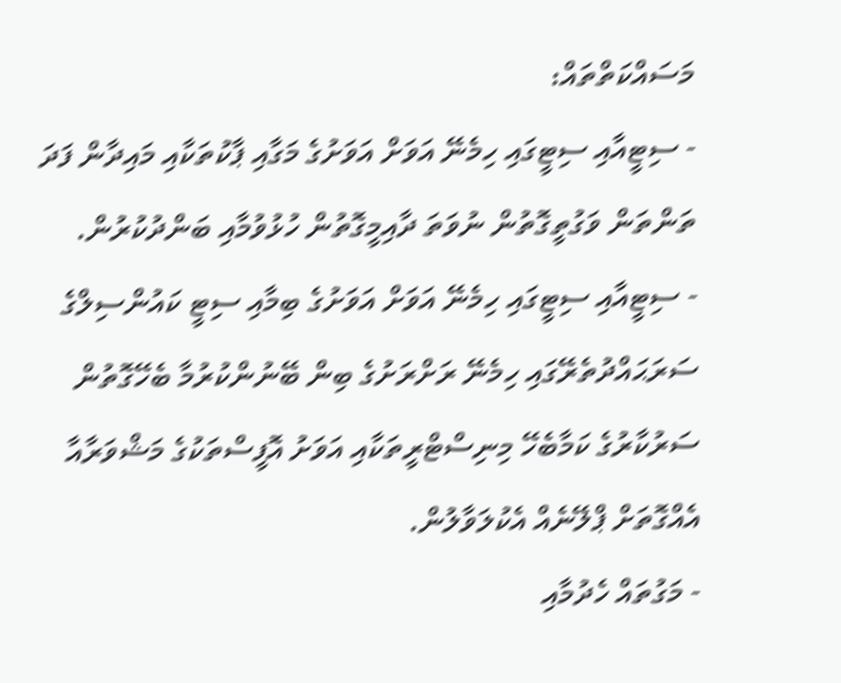މަސައްކަތްތައް:
- ސިޓީއާއި ސިޓީގައި ހިމެނޭ އަވަށް އަވަށުގެ މަގާއި ޕާކުތަކާއި މައިދާން ފަދަ ތަންތަން ވަގުތީގޮތުން ނުވަތަ ދާއިމީގޮތުން ހުޅުވުމާއި ބަންދުކުރުން.
- ސިޓީއާއި ސިޓީގައި ހިމެނޭ އަވަށް އަވަށުގެ ބިމާއި ސިޓީ ކައުންސިލްގެ ސަރަޙައްދުތެރޭގައި ހިމެނޭ ރަށްރަށުގެ ބިން ބޭނުންކުރުމާ ބެހޭގޮތުން ސަރުކާރުގެ ކަމާބެހޭ މިނިސްޓްރީތަކާއި އަވަށު އޮފީސްތަކުގެ މަޝްވަރާއާ އެއްގޮތަށް ޕްލޭނެއް އެކުލަވާލުން.
- މަގުތައް ހެދުމާއި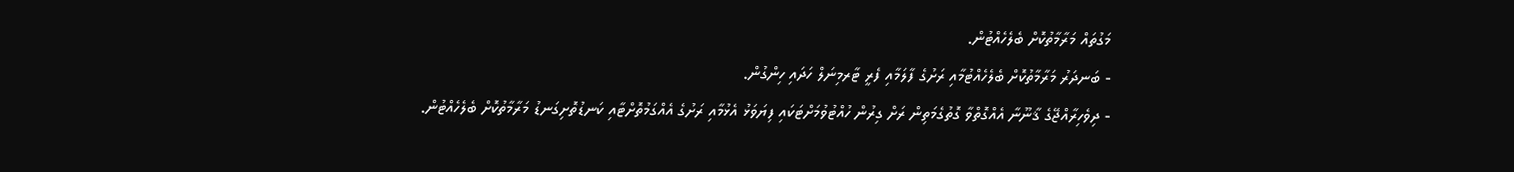މަގުތައް މަރާމާތުކޮށް ބެލެހެއްޓުން.
- ބަނދަރު މަރާމާތުކޮށް ބެލެހެއްޓުމާއި ރަށުގެ ފާލަމާއި ފެރީ ޓާރމިނަލް ހަދައި ހިންގުން.
- ދިވެހިރާއްޖޭގެ ޤާނޫނާ އެއްގޮތްވާ ގޮތުގެމަތިން ރަށް ގިރުން ހުއްޓުވުމަށްޓަކައި ފިޔަވަޅު އެޅުމާއި ރަށުގެ އެއްގަމުތޮށްޓާއި ކަނޑުތޮށިގަނޑު މަރާމާތުކޮށް ބެލެހެއްޓުން.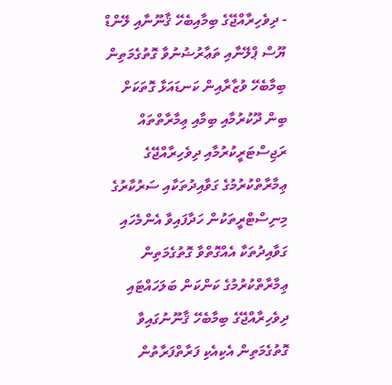- ދިވެހިރާއްޖޭގެ ބިމާއިބެހޭ ޤާނޫނާއި ލޭންޑް ޔޫސް ޕްލޭނާއި ތަޢާރުޟުނުވާ ގޮތުގެމަތިން ބިމާބެހޭ ވުޒާރާއިން ކަނޑައަޅާ ގޮތަކަށް ބިން ދޫކުރުމާއި ބިމާއި ޢިމާރާތްތައް ރަޖިސްޓަރީކުރުމާއި ދިވެހިރާއްޖޭގެ ޢިމާރާތްކުރުމުގެ ގަވާއިދުތަކާއި ސަރުކާރުގެ މިނިސްޓްރީތަކުން ހަދާފައިވާ އެންމެހައި ގަވާއިދުތަކާ އެއްގޮތްވާ ގޮތުގެމަތިން ޢިމާރާތްކުރުމުގެ ކަންކަން ބަލަހައްޓައި ދިވެހިރާއްޖޭގެ ބިމާބެހޭ ޤާނޫނުގައިވާ ގޮތުގެމަތިން އެކިއެކި ފަރާތްފަރާތުން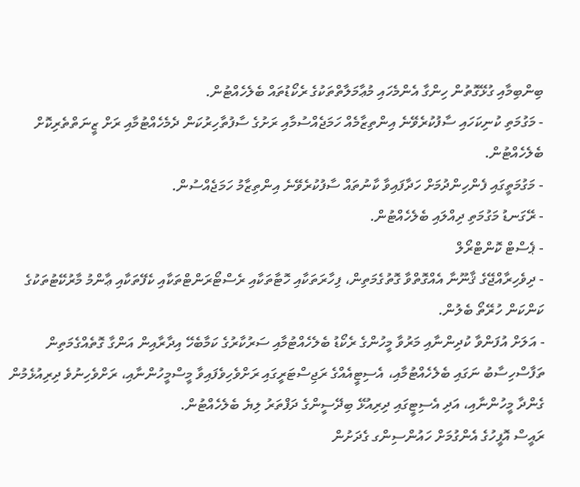ބިންބިމާއި ގުޅޭގޮތުން ހިންގާ އެންމެހައި މުޢާމަލާތްތަކުގެ ރެކޯޑުތައް ބެލެހެއްޓުން.
- މަގުމަތި ކުނިކަހައި ސާފުކުރެވޭނެ އިންތިޒާމެއް ހަމަޖެއްސުމާއި ރަށުގެ ސާފުތާހިރުކަން ދެމެހެއްޓުމާއި ރަށް ޒީނަތްތެރިކޮށް ބެލެހެއްޓުން.
- މަގުމަތީގައި ފެންހިންދުމަށް ހަދާފައިވާ ކާނުތައް ސާފުކުރެވޭނެ އިންތިޒާމު ހަމަޖެއްސުން.
- ރޭގަނޑު މަގުމަތި ދިއްލައި ބެލެހެއްޓުން.
- ޕެސްޓް ކޮންޓްރޯލް
- ދިވެހިރާއްޖޭގެ ޤާނޫނާ އެއްގޮތްވާ ގޮތުގެމަތިން، ފިހާރަތަކާއި ހޮޓާތަކާއި ރެސްޓޯރަންޓްތަކާއި ކެފޭތަކާއި ޢާންމު މާރުކޭޓުތަކުގެ ކަންކަން ހުރޭތޯ ބެލުން.
- އަލަށް އުފަންވާ ކުދިންނާއި މަރުވާ މީހުންގެ ރެކޯޑު ބެލެހެއްޓުމާއި ސަރުކާރުގެ ކަމާބެހޭ އިދާރާއިން އަންގާ ގޮތެއްގެމަތިން ތަފާސްހިސާބު ނަގައި ބެލެހެއްޓުމާއި، އެސިޓީއެއްގެ ރަޖިސްޓަރީގައި ރަށްވެހިވެފައިވާ މީސްމީހުންނާއި، ރަށްވެހިނުވެ ދިރިއުޅެމުން ގެންދާ މީހުންނާއި، އަދި އެސިޓީގައި ދިރިއުޅޭ ބިދޭސީންގެ ދަފްތަރު ލިޔެ ބެލެހެއްޓުން.
ރައީސް އޮފީހުގެ އެންގުމަށް ހައުންސިންގ ގެދަށުން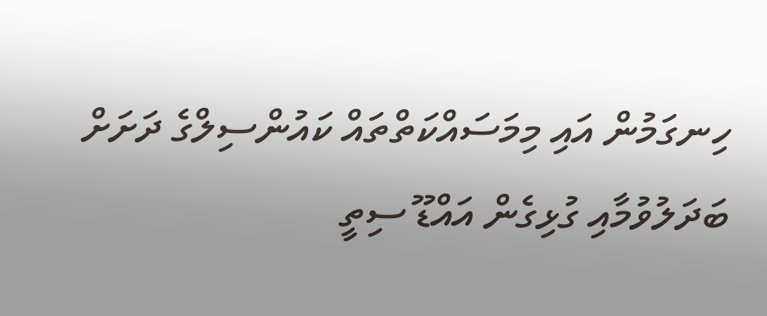ހިނގަމުން އައި މިމަސައްކަތްތައް ކައުންސިލްގެ ދަށަށް ބަދަލުވުމާއި ގުޅިގެން އައްޑޫ ސިތީ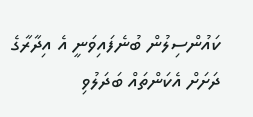ކައުންސިލުން ބުނެފައިވަނީ އެ އިދާރާގެ ދަށަށް އެކަންތައް ބަދަލުވި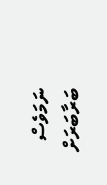ނަމަވެސް ބަރާބަރަށް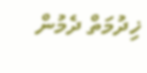ޚިދުމަތް ދެމުން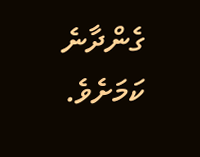ގެންދާނެ ކަމަށެވެ.